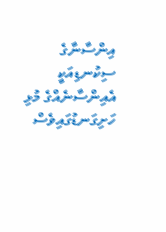އިންސާނާގެ ސިކުނޑިއަކީ އެއިންސާނެއްގެ މުޅި ހަށިގަނޑުގައިވެސް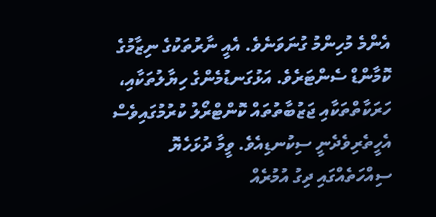އެންމެ މުހިންމު ގުނަވަނެވެ. އެއީ ނާރުތަކުގެ ނިޒާމުގެ ކޮމާންޑް ސެންޓަރެވެ. އަޅުގަނޑުމެންގެ ހިޔާލުތަކާއި، ހަރަކާތްތަކާއި ޖަޒުބާތުތައް ކޮންޓްރޯލު ކުރުމުގައިވެސް އެހީތެރިވެދެނީ ސިކުނޑިއެވެ. ވީމާ ދުޅަހެޔޮ ސިއްހަތެއްގައި ދިގު އުމުރެއް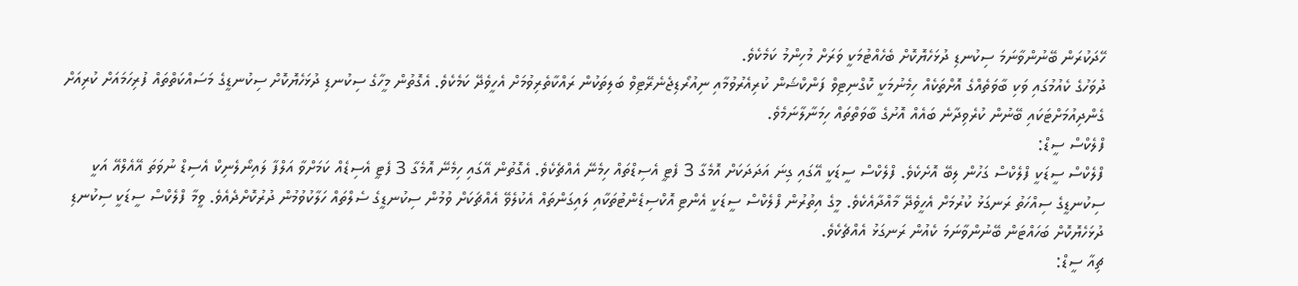ހޭދަކުރަން ބޭނުންވާނަމަ ސިކުނޑި ދުޅަހެޔޮކޮށް ބެހެއްޓުމަކީ ވަރަށް މުހިންމު ކަމެކެވެ.
ދުވަހުގެ ކެއުމުގައި ވަކި ބާވަތެއްގެ އޮށްތަކެއް ހިމެނުމަކީ ކޮގްނިޓިވް ފަންކްޝަން ކުރިއެރުވުމާއި ނިއުރޯޑިޖެނެރޭޓިވް ބަލިތަކުން ރައްކާތެރިވުމަށް އެހީވެދޭ ކަމެކެވެ. އެގޮތުން މީހާގެ ސިކުނޑި ދުޅަހެޔޮކޮށް ސިކުނޑީގެ މަސައްކަތްތައް ފުރިހަމައަށް ކުރިއަށް ގެންދިއުމަށްޓަކައި ބޭނުން ކުރެވިދާނެ ބައެއް އޮށުގެ ބާވަތްތައް ހިމަނާލާނަމެވެ.
ފްލެކްސް ސީޑް:
ފްލެކްސް ސީޑަކީ ފްލެކްސް ގަހުން ލިބޭ އޮށެކެވެ. ފްލެކްސް ސީޑަކީ އޭގައި ގިނަ އަދަދަކަށް އޮމެގާ 3 ފެޓީ އެސިޑްތައް ހިމެނޭ އެއްޗެކެވެ. އެގޮތުން އޭގައި ހިމެނޭ އޮމެގާ 3 ފެޓީ އެސިޑެއް ކަމަށްވާ އަލްފާ ލައިނޯލެނިކް އެސިޑް ނުވަތަ އޭއެލްއޭ އަކީ ސިކުނޑީގެ ސިއްހަތު ރަނގަޅު ކުރުމަށް އެހީވެދޭ މާއްދާއެކެވެ. މީގެ އިތުރުން ފްލެކްސް ސީޑަކީ އެންޓި އޮކްސިޑެންޓުތަކާއި ލައިގަންތައް އެކުލެވޭ އެއްޗަކަށް ވުމުން ސިކުނޑީގެ ސެލްތައް ހަލާކުވުމުން ދުރުކޮށްދެއެވެ. ވީމާ ފްލެކްސް ސީޑަކީ ސިކުނޑި ދުޅަހެޔޮކޮށް ބަހައްޓަން ބޭނުންވާނަމަ ކެއުން ރަނގަޅު އެއްޗެކެވެ.
ޗިއާ ސީޑް: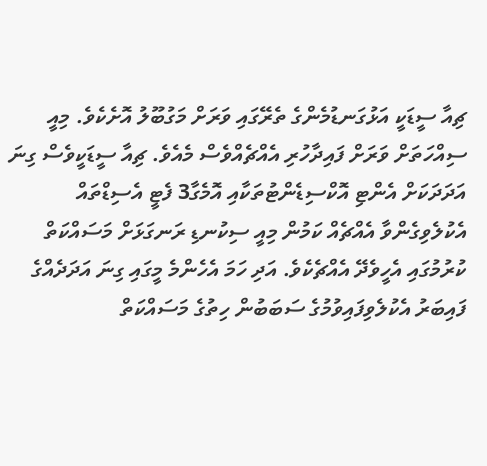ޗިއާ ސީޑަކީ އަޅުގަނޑުމެންގެ ތެރޭގައި ވަރަށް މަގުބޫލު އޮށެކެވެ. މިއީ ސިއްހަތަށް ވަރަށް ފައިދާހުރި އެއްޗެއްވެސް މެއެވެ. ޗިއާ ސީޑަކީވެސް ގިނަ އަދަދަކަށް އެންޓި އޮކްސިޑެންޓުތަކާއި އޮމެގާ3 ފެޓީ އެސިޑްތައް އެކުލެވިގެންވާ އެއްޗެއް ކަމުން މިއީ ސިކުނޑި ރަނގަޅަށް މަސައްކަތް ކުރުމުގައި އެހީވެދޭ އެއްޗެކެވެ. އަދި ހަމަ އެހެންމެ މީގައި ގިނަ އަދަދެއްގެ ފައިބަރު އެކުލެވިފައިވުމުގެ ސަބަބުން ހިތުގެ މަސައްކަތް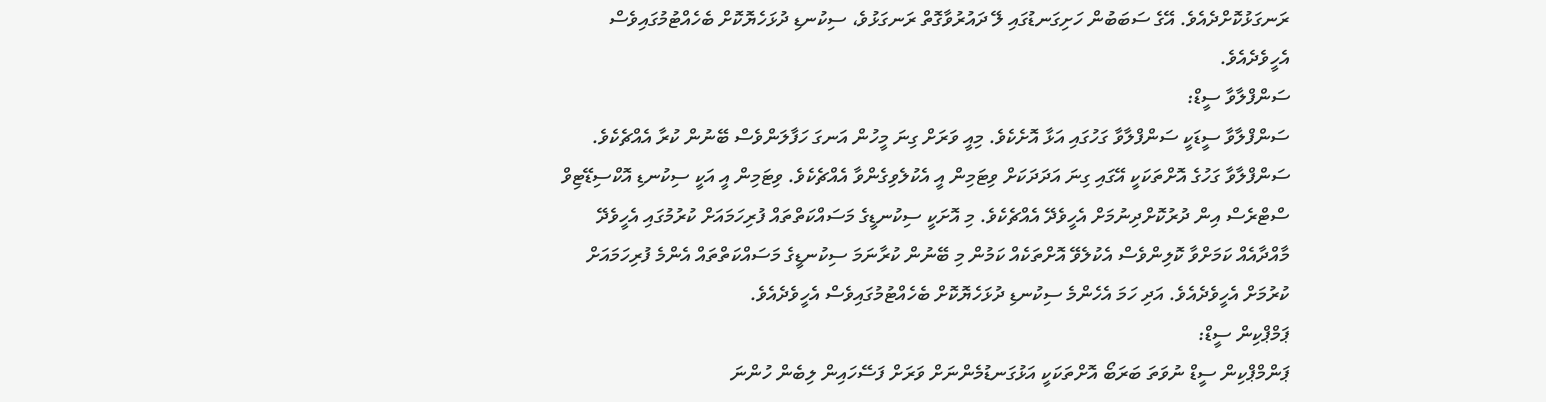ރަނގަޅުކޮށްދެއެވެ. އޭގެ ސަބަބުން ހަށިގަނޑުގައި ލޭ ދައުރުވާގޮތް ރަނގަޅުވެ، ސިކުނޑި ދުޅަހެޔޮކޮށް ބެހެއްޓުމުގައިވެސް އެހީވެދެއެވެ.
ސަންފްލާވާ ސީޑް:
ސަންފްލާވާ ސީޑަކީ ސަންފްލާވާ ގަހުގައި އަޅާ އޮށެކެވެ. މިއީ ވަރަށް ގިނަ މީހުން އަނގަ ހަފާލަންވެސް ބޭނުން ކުރާ އެއްޗެކެވެ. ސަންފްލާވާ ގަހުގެ އޮށްތަކަކީ އޭގައި ގިނަ އަދަދަކަށް ވިޓަމިން އީ އެކުލެވިގެންވާ އެއްޗެކެވެ. ވިޓަމިން އީ އަކީ ސިކުނޑި އޮކްސިޑޭޓިވް ސްޓްރެސް އިން ދުރުކޮށްދިނުމަށް އެހީވެދޭ އެއްޗެކެވެ. މި އޮށަކީ ސިކުނޑީގެ މަސައްކަތްތައް ފުރިހަމައަށް ކުރުމުގައި އެހީވެދޭ މާއްދާއެއް ކަމަށްވާ ކޮލިންވެސް އެކުލެވޭ އޮށްތަކެއް ކަމުން މި ބޭނުން ކުރާނަމަ ސިކުނޑީގެ މަސައްކަތްތައް އެންމެ ފުރިހަމައަށް ކުރުމަށް އެހީވެދެއެވެ. އަދި ހަމަ އެހެންމެ ސިކުނޑި ދުޅަހެޔޮކޮށް ބެހެއްޓުމުގައިވެސް އެހީވެދެއެވެ.
ޕަމްޕްކިން ސީޑް:
ޕަންމްޕްކިން ސީޑް ނުވަތަ ބަރަބޯ އޮށްތަކަކީ އަޅުގަނޑުމެންނަށް ވަރަށް ފަސޭހައިން ލިބެން ހުންނަ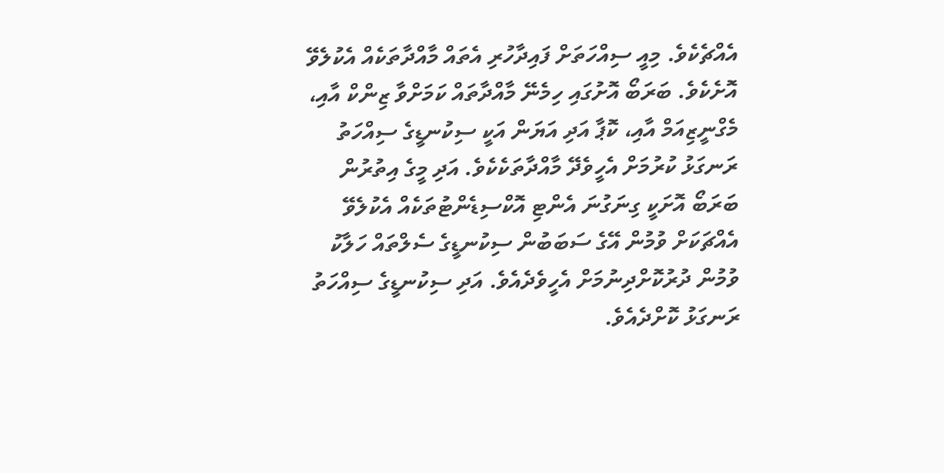އެއްޗެކެވެ. މިއީ ސިއްހަތަށް ފައިދާހުރި އެތައް މާއްދާތަކެއް އެކުލެވޭ އޮށެކެވެ. ބަރަބޯ އޮށުގައި ހިމެނޭ މާއްދާތައް ކަމަށްވާ ޒިންކް އާއި، މެގްނީޒިއަމް އާއި، ކޮޕާ އަދި އަޔަން އަކީ ސިކުނޑީގެ ސިއްހަތު ރަނގަޅު ކުރުމަށް އެހީވެދޭ މާއްދާތަކެކެވެ. އަދި މީގެ އިތުރުން ބަރަބޯ އޮށަކީ ގިނަގުނަ އެންޓި އޮކްސިޑެންޓުތަކެއް އެކުލެވޭ އެއްޗަކަށް ވުމުން އޭގެ ސަބަބުން ސިކުނޑީގެ ސެލްތައް ހަލާކު ވުމުން ދުރުކޮށްދިނުމަށް އެހީވެދެއެވެ. އަދި ސިކުނޑީގެ ސިއްހަތު ރަނގަޅު ކޮށްދެއެވެ.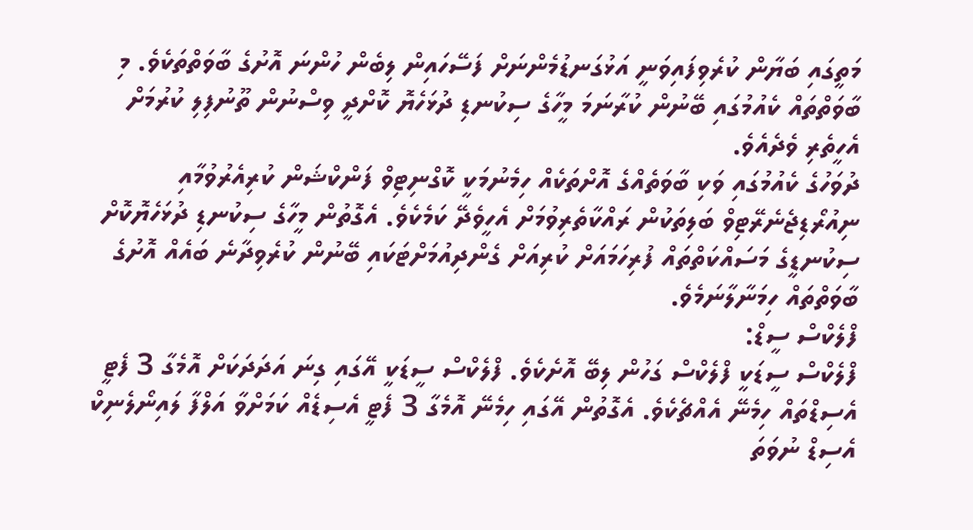މަތީގައި ބަޔާން ކުރެވިފައިވަނީ އަޅުގަނޑުމެންނަށް ފަސޭހައިން ލިބެން ހުންނަ އޮށުގެ ބާވަތްތަކެވެ. މި ބާވަތްތައް ކެއުމުގައި ބޭނުން ކުރާނަމަ މީހާގެ ސިކުނޑި ދުޅަހެޔޮ ކޮށްދީ ވިސްނުން ތޫނުފިލި ކުރުމަށް އެހީތެރި ވެދެއެވެ.
ދުވަހުގެ ކެއުމުގައި ވަކި ބާވަތެއްގެ އޮށްތަކެއް ހިމެނުމަކީ ކޮގްނިޓިވް ފަންކްޝަން ކުރިއެރުވުމާއި ނިއުރޯޑިޖެނެރޭޓިވް ބަލިތަކުން ރައްކާތެރިވުމަށް އެހީވެދޭ ކަމެކެވެ. އެގޮތުން މީހާގެ ސިކުނޑި ދުޅަހެޔޮކޮށް ސިކުނޑީގެ މަސައްކަތްތައް ފުރިހަމައަށް ކުރިއަށް ގެންދިއުމަށްޓަކައި ބޭނުން ކުރެވިދާނެ ބައެއް އޮށުގެ ބާވަތްތައް ހިމަނާލާނަމެވެ.
ފްލެކްސް ސީޑް:
ފްލެކްސް ސީޑަކީ ފްލެކްސް ގަހުން ލިބޭ އޮށެކެވެ. ފްލެކްސް ސީޑަކީ އޭގައި ގިނަ އަދަދަކަށް އޮމެގާ 3 ފެޓީ އެސިޑްތައް ހިމެނޭ އެއްޗެކެވެ. އެގޮތުން އޭގައި ހިމެނޭ އޮމެގާ 3 ފެޓީ އެސިޑެއް ކަމަށްވާ އަލްފާ ލައިނޯލެނިކް އެސިޑް ނުވަތަ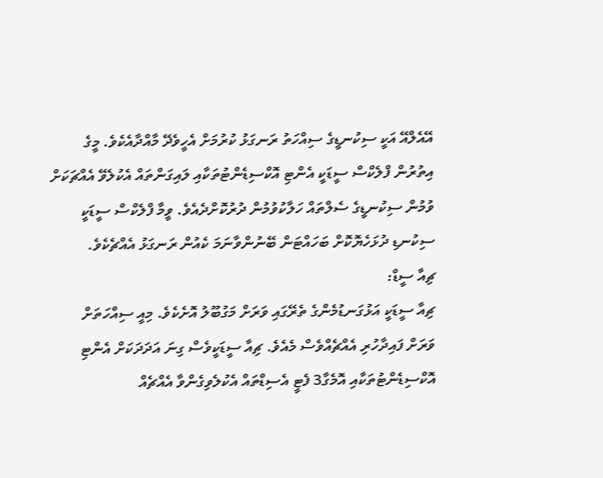އޭއެލްއޭ އަކީ ސިކުނޑީގެ ސިއްހަތު ރަނގަޅު ކުރުމަށް އެހީވެދޭ މާއްދާއެކެވެ. މީގެ އިތުރުން ފްލެކްސް ސީޑަކީ އެންޓި އޮކްސިޑެންޓުތަކާއި ލައިގަންތައް އެކުލެވޭ އެއްޗަކަށް ވުމުން ސިކުނޑީގެ ސެލްތައް ހަލާކުވުމުން ދުރުކޮށްދެއެވެ. ވީމާ ފްލެކްސް ސީޑަކީ ސިކުނޑި ދުޅަހެޔޮކޮށް ބަހައްޓަން ބޭނުންވާނަމަ ކެއުން ރަނގަޅު އެއްޗެކެވެ.
ޗިއާ ސީޑް:
ޗިއާ ސީޑަކީ އަޅުގަނޑުމެންގެ ތެރޭގައި ވަރަށް މަގުބޫލު އޮށެކެވެ. މިއީ ސިއްހަތަށް ވަރަށް ފައިދާހުރި އެއްޗެއްވެސް މެއެވެ. ޗިއާ ސީޑަކީވެސް ގިނަ އަދަދަކަށް އެންޓި އޮކްސިޑެންޓުތަކާއި އޮމެގާ3 ފެޓީ އެސިޑްތައް އެކުލެވިގެންވާ އެއްޗެއް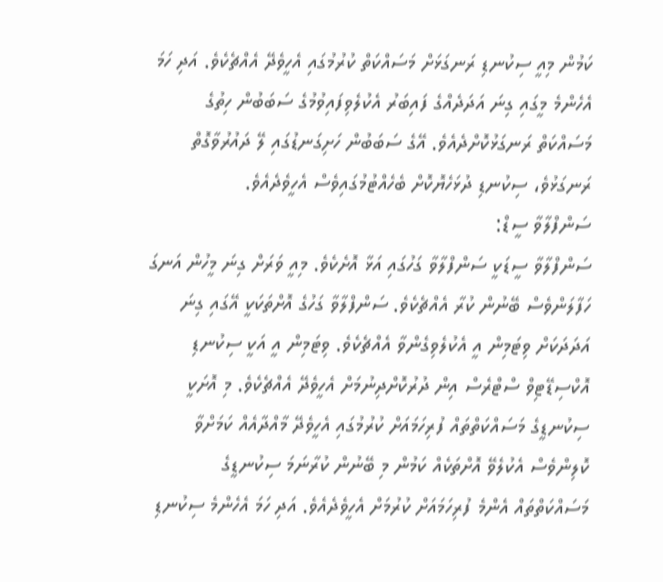ކަމުން މިއީ ސިކުނޑި ރަނގަޅަށް މަސައްކަތް ކުރުމުގައި އެހީވެދޭ އެއްޗެކެވެ. އަދި ހަމަ އެހެންމެ މީގައި ގިނަ އަދަދެއްގެ ފައިބަރު އެކުލެވިފައިވުމުގެ ސަބަބުން ހިތުގެ މަސައްކަތް ރަނގަޅުކޮށްދެއެވެ. އޭގެ ސަބަބުން ހަށިގަނޑުގައި ލޭ ދައުރުވާގޮތް ރަނގަޅުވެ، ސިކުނޑި ދުޅަހެޔޮކޮށް ބެހެއްޓުމުގައިވެސް އެހީވެދެއެވެ.
ސަންފްލާވާ ސީޑް:
ސަންފްލާވާ ސީޑަކީ ސަންފްލާވާ ގަހުގައި އަޅާ އޮށެކެވެ. މިއީ ވަރަށް ގިނަ މީހުން އަނގަ ހަފާލަންވެސް ބޭނުން ކުރާ އެއްޗެކެވެ. ސަންފްލާވާ ގަހުގެ އޮށްތަކަކީ އޭގައި ގިނަ އަދަދަކަށް ވިޓަމިން އީ އެކުލެވިގެންވާ އެއްޗެކެވެ. ވިޓަމިން އީ އަކީ ސިކުނޑި އޮކްސިޑޭޓިވް ސްޓްރެސް އިން ދުރުކޮށްދިނުމަށް އެހީވެދޭ އެއްޗެކެވެ. މި އޮށަކީ ސިކުނޑީގެ މަސައްކަތްތައް ފުރިހަމައަށް ކުރުމުގައި އެހީވެދޭ މާއްދާއެއް ކަމަށްވާ ކޮލިންވެސް އެކުލެވޭ އޮށްތަކެއް ކަމުން މި ބޭނުން ކުރާނަމަ ސިކުނޑީގެ މަސައްކަތްތައް އެންމެ ފުރިހަމައަށް ކުރުމަށް އެހީވެދެއެވެ. އަދި ހަމަ އެހެންމެ ސިކުނޑި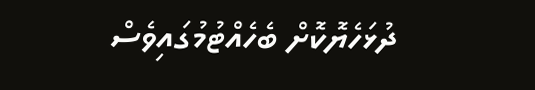ދުޅަހެޔޮކޮށް ބެހެއްޓުމުގައިވެސް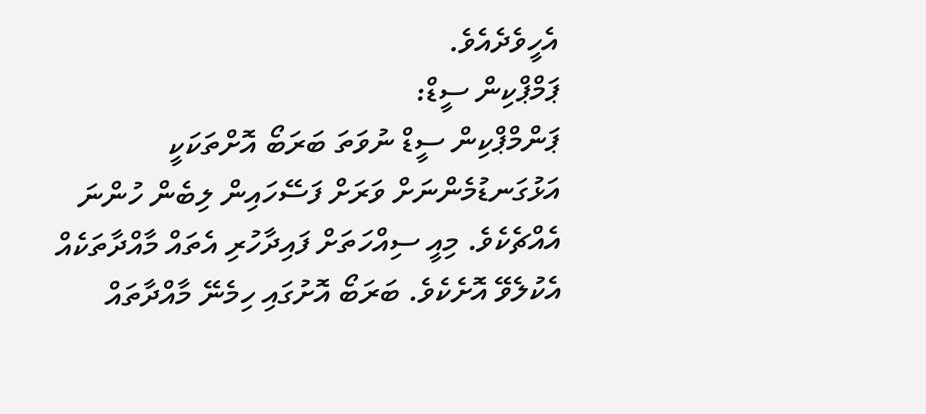އެހީވެދެއެވެ.
ޕަމްޕްކިން ސީޑް:
ޕަންމްޕްކިން ސީޑް ނުވަތަ ބަރަބޯ އޮށްތަކަކީ އަޅުގަނޑުމެންނަށް ވަރަށް ފަސޭހައިން ލިބެން ހުންނަ އެއްޗެކެވެ. މިއީ ސިއްހަތަށް ފައިދާހުރި އެތައް މާއްދާތަކެއް އެކުލެވޭ އޮށެކެވެ. ބަރަބޯ އޮށުގައި ހިމެނޭ މާއްދާތައް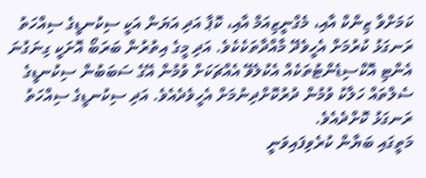ކަމަށްވާ ޒިންކް އާއި، މެގްނީޒިއަމް އާއި، ކޮޕާ އަދި އަޔަން އަކީ ސިކުނޑީގެ ސިއްހަތު ރަނގަޅު ކުރުމަށް އެހީވެދޭ މާއްދާތަކެކެވެ. އަދި މީގެ އިތުރުން ބަރަބޯ އޮށަކީ ގިނަގުނަ އެންޓި އޮކްސިޑެންޓުތަކެއް އެކުލެވޭ އެއްޗަކަށް ވުމުން އޭގެ ސަބަބުން ސިކުނޑީގެ ސެލްތައް ހަލާކު ވުމުން ދުރުކޮށްދިނުމަށް އެހީވެދެއެވެ. އަދި ސިކުނޑީގެ ސިއްހަތު ރަނގަޅު ކޮށްދެއެވެ.
މަތީގައި ބަޔާން ކުރެވިފައިވަނީ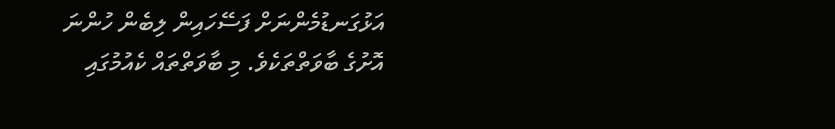އަޅުގަނޑުމެންނަށް ފަސޭހައިން ލިބެން ހުންނަ އޮށުގެ ބާވަތްތަކެވެ. މި ބާވަތްތައް ކެއުމުގައި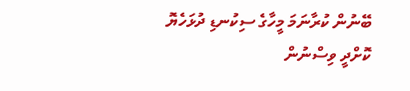ބޭނުން ކުރާނަމަ މީހާގެ ސިކުނޑި ދުޅަހެޔޮ ކޮށްދީ ވިސްނުން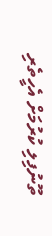ތޫނުފިލި ކުރުމަށް އެހީތެރި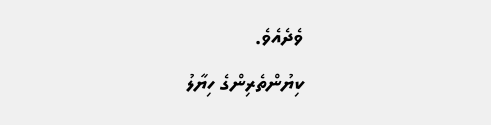ވެދެއެވެ.
ކިޔުންތެރިންގެ ހިޔާލު